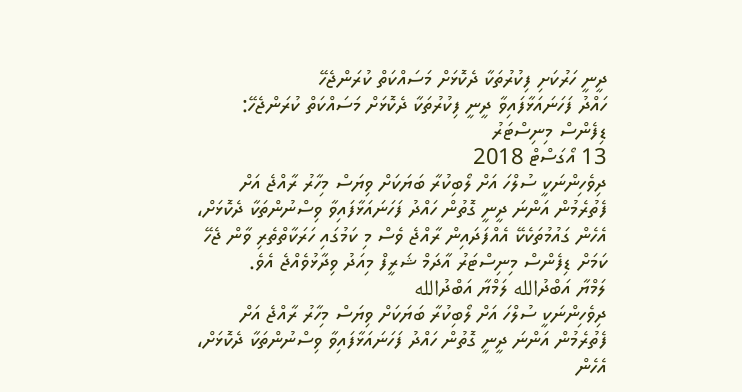ދީނީ ހަރުކަށި ފިކުރުތަކާ ދެކޮޅަށް މަސައްކަތް ކުރަންޖެހޭ
ހައްދު ފަހަނައަޅާފައިވާ ދީނީ ފިކުރުތަކާ ދެކޮޅަށް މަސައްކަތް ކުރަންޖެހޭ: ޑިފެންސް މިނިސްޓަރު
13 އޯގަސްޓް 2018
ދިވެހިންނަކީ ސުލްހަ އަށް ލޯބިކުރާ ބަޔަކަށް ވިޔަސް މިހާރު ރާއްޖެ އަށް ފެތުރެމުން އަންނަ ދީނީ ގޮތުން ހައްދު ފަހަނައަޅާފައިވާ ވިސްނުންތަކާ ދެކޮޅަށް، އެހެން ގައުމުތަކެކޭ އެއްފަދައިން ރާއްޖެ ވެސް މި ކަމުގައި ހަރަކާތްތެރި ވާން ޖެހޭ ކަމަށް ޑިފެންސް މިނިސްޓަރު އާދަމް ޝަރީފް މިއަދު ވިދާޅުވެއްޖެ އެވެ.
ލަމްޔާ އަބްދުالله ލަމްޔާ އަބްދުالله
ދިވެހިންނަކީ ސުލްހަ އަށް ލޯބިކުރާ ބަޔަކަށް ވިޔަސް މިހާރު ރާއްޖެ އަށް ފެތުރެމުން އަންނަ ދީނީ ގޮތުން ހައްދު ފަހަނައަޅާފައިވާ ވިސްނުންތަކާ ދެކޮޅަށް، އެހެން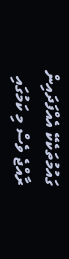ގައުމުތަކެކޭ އެއްފަދައިން ރާއްޖެ ވެސް މި ކަމުގައި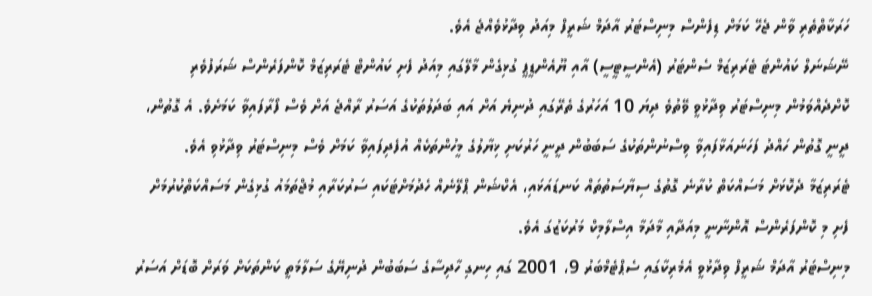ހަރަކާތްތެރި ވާން ޖެހޭ ކަމަށް ޑިފެންސް މިނިސްޓަރު އާދަމް ޝަރީފް މިއަދު ވިދާޅުވެއްޖެ އެވެ.
ނޭޝަނަލް ކައުންޓަ ޓެރަރިޒަމް ސެންޓަރު (އެންސީޓީސީ) އާއި ޔޫއެންޑީޕީ ގުޅިގެން މާލޭގައި މިއަދު ފެށި ކައުންޓް ޓެރަރިޒަމް ކޮންފަރެންސް ޝަރަފުވެރި ކޮށްދެއްވަމުން މިނިސްޓަރު ވިދާޅުވީ ވޭތުވެ ދިޔަ 10 އަހަރުގެ ތެރޭގައި ދުނިޔެ އަށް އައި ބަދަލުތަކުގެ އަސަރު ރާއްޖެ އަށް ވެސް ފޯރާފައިވާ ކަމަށެވެ. އެ ގޮތުން، ދީނީ ގޮތުން ހައްދު ފަހަނައަޅާފައިވާ ވިސްނުންތަކުގެ ސަބަބުން ދީނީ ހަރުކަށި ޚިޔާލުގެ މީހުންތަކެއް އުފެދިފައިވާ ކަމަށް ވެސް މިނިސްޓަރު ވިދާޅުވި އެވެ.
ޓެރަރިޒަމާ ދެކޮޅަށް މަސައްކަތް ކުރާނެ ގޮތުގެ ސިޔާސަތުތައް ކަނޑައަޅައި، އެކްޝަން ޕްލޭނެއް ހެދުމަށްޓަކައި ސަރުކަރާއި މުޖްތަމައު ގުޅިގެން މަސައްކަތްކުރުމަށް ފެށި މި ކޮންފަރެންސް އޮންނާނީ މިއަދާއި މާދަމާ އިސްލާމިކް މަރުކަޒުގަ އެވެ.
މިނިސްޓަރު އާދަމް ޝަރީފް ވިދާޅުވީ އެމެރިކާގައި ސެޕްޓެމްބަރު 9، 2001 ގައި ހިނގި ހާދިސާގެ ސަބަބުން ދުނިޔޭގެ ސަލާމަތީ ކަންތަކަށް ވަރަށް ބޮޑަށް އަސަރު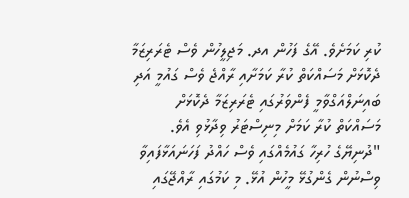ކުރި ކަމަށެވެ. އޭގެ ފަހުން އދ. މަޖިލީހުން ވެސް ޓެރަރިޒަމާ ދެކޮޅަށް މަސައްކަތް ކުރާ ކަމަށާއި ރާއްޖެ ވެސް ގައުމީ އަދި ބައިނަލްއަގްވާމީ ފެންވަރުގައި ޓެރަރިޒަމާ ދެކޮޅަށް މަސައްކަތް ކުރާ ކަމަށް މިނިސްޓަރު ވިދާޅުވި އެވެ.
"ދުނިޔޭގެ ހުރިހާ ގައުމެއްގައި ވެސް ހައްދު ފަހަނައަޅާފައިވާ ވިސްނުން ގެންގުޅޭ މީހުން އުޅޭ. މި ކަމުގައި ރާއްޖޭގައި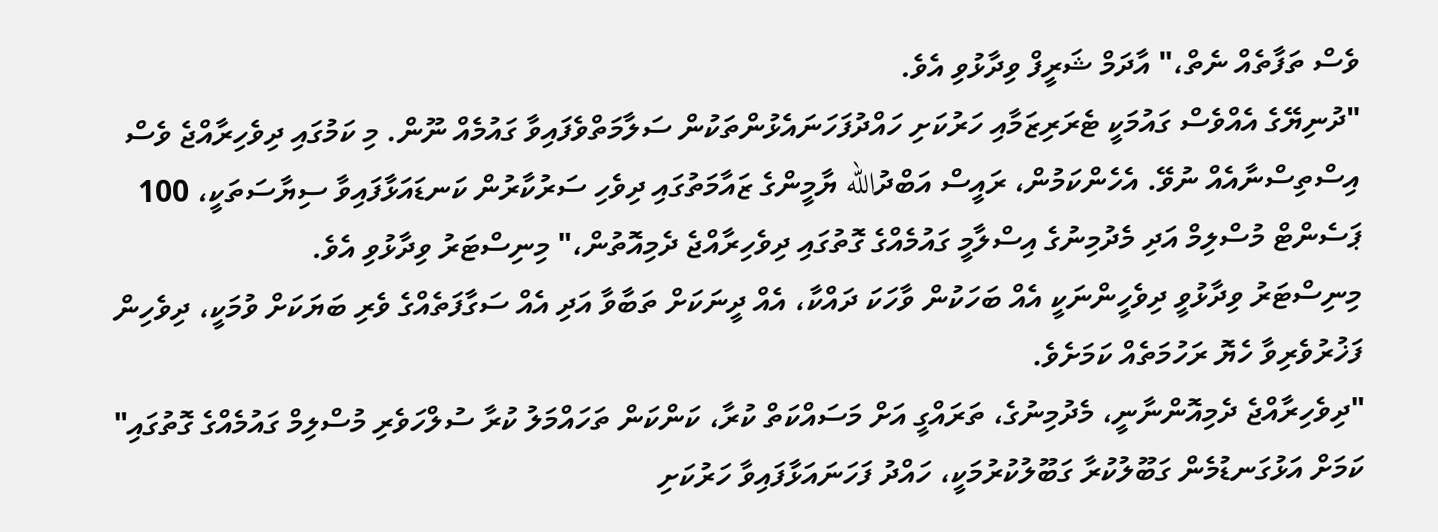ވެސް ތަފާތެއް ނެތް،" އާދަމް ޝަރީފް ވިދާޅުވި އެވެ.
"ދުނިޔޭގެ އެއްވެސް ގައުމަކީ ޓެރަރިޒަމާއި ހަރުކަށި ހައްދުފަހަނައެޅުންތަކުން ސަލާމަތްވެފައިވާ ގައުމެއް ނޫން. މި ކަމުގައި ދިވެހިރާއްޖެ ވެސް އިސްތިސްނާއެއް ނުވޭ. އެހެންކަމުން، ރައީސް އަބްދުالله ޔާމީންގެ ޒައާމަތުގައި ދިވެހި ސަރުކާރުން ކަނޑައަޅާފައިވާ ސިޔާސަތަކީ، 100 ޕަސެންޓް މުސްލިމް އަދި މެދުމިނުގެ އިސްލާމީ ގައުމެއްގެ ގޮތުގައި ދިވެހިރާއްޖެ ދެމިއޮތުން،" މިނިސްޓަރު ވިދާޅުވި އެވެ.
މިނިސްޓަރު ވިދާޅުވީ ދިވެހީންނަކީ އެއް ބަހަކުން ވާހަކަ ދައްކާ، އެއް ދީނަކަށް ތަބާވާ އަދި އެއް ސަގާފަތެއްގެ ވެރި ބަޔަކަށް ވުމަކީ، ދިވެހިން ފަޚުރުވެރިވާ ހެޔޮ ރަހުމަތެއް ކަމަށެވެ.
"ދިވެހިރާއްޖެ ދެމިއޮންނާނީ، މެދުމިނުގެ، ތަރައްގީ އަށް މަސައްކަތް ކުރާ، ކަންކަން ތަހައްމަލު ކުރާ ސުލްހަވެރި މުސްލިމް ގައުމެއްގެ ގޮތުގައި" ކަމަށް އަޅުގަނޑުމެން ގަބޫލުކުރާ ގަބޫލުކުރުމަކީ، ހައްދު ފަހަނައަޅާފައިވާ ހަރުކަށި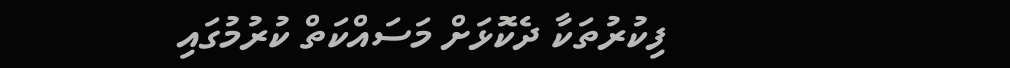ފިކުރުތަކާ ދެކޮޅަށް މަސައްކަތް ކުރުމުގައި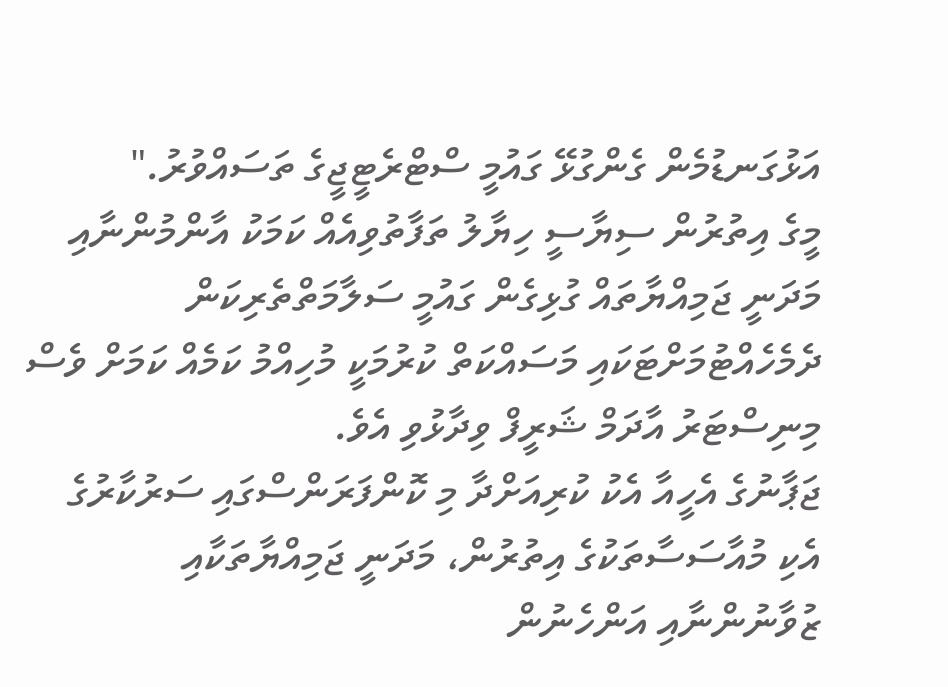އަޅުގަނޑުމެން ގެންގުޅޭ ގައުމީ ސްޓްރެޓީޖީގެ ތަސައްވުރު."
މީގެ އިތުރުން ސިޔާސީ ހިޔާލު ތަފާތުވިއެއް ކަމަކު އާންމުންނާއި މަދަނީ ޖަމިއްޔާތައް ގުޅިގެން ގައުމީ ސަލާމަތްތެރިކަން ދެމެހެއްޓުމަށްޓަކައި މަސައްކަތް ކުރުމަކީ މުހިއްމު ކަމެއް ކަމަށް ވެސް މިނިސްޓަރު އާދަމް ޝަރީފް ވިދާޅުވި އެވެ.
ޖަޕާނުގެ އެހީއާ އެކު ކުރިއަށްދާ މި ކޮންފަރަންސްގައި ސަރުކާރުގެ އެކި މުއާސަސާތަކުގެ އިތުރުން، މަދަނީ ޖަމިއްޔާތަކާއި ޒުވާނުންނާއި އަންހެނުން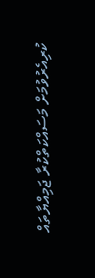ކުރިއެރުވުމަށް މަސައްކަތްކުރާ ޖަމިއްޔާތައް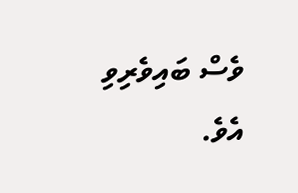ވެސް ބައިވެރިވި އެވެ.